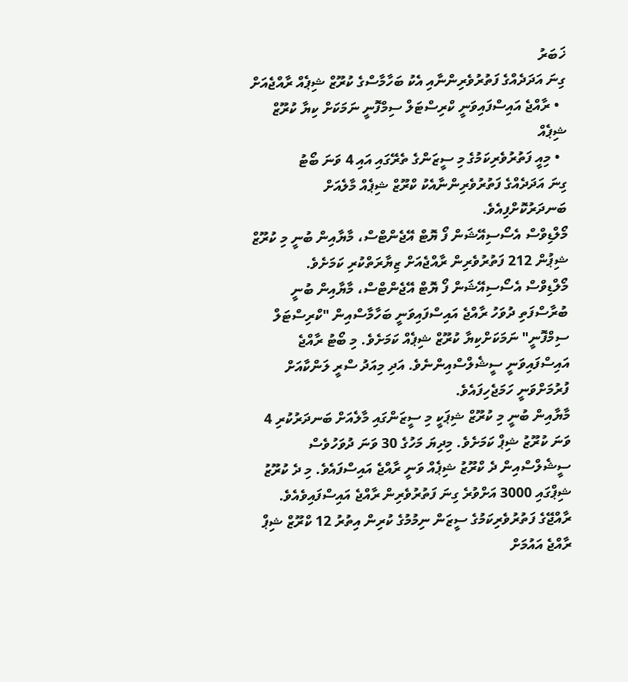ޚަބަރު
ގިނަ އަދަދެއްގެ ފަތުރުވެރިންނާއި އެކު ބަހާމާސްގެ ކުރޫޒް ޝިޕެއް ރާއްޖެއަށް
  • ރާއްޖެ އައިސްފައިވަނީ ކްރިސްޓަލް ސިމްފޮނީ ނަމަކަށް ކިޔާ ކުރޫޒް ޝިޕެއް
  • މިއީ ފަތުރުވެރިކަމުގެ މި ސީޒަންގެ ތެރޭގައި އައި 4 ވަނަ ބޯޓު
ގިނަ އަދަދެއްގެ ފަތުރުވެރިންނާއެކު ކްރޫޒް ޝިޕެއް މާލެއަށް ބަނދަރުކޮށްފިއެވެ.
މޯލްޑިވްސް އެސޯސިއޭޝަން ފޯ ޔޮޓް އޭޖެންޓްސް، މާޔާއިން ބުނީ މި ކުރޫޒް ޝިޕުން 212 ފަތުރުވެރިން ރާއްޖެއަށް ޒިޔާރަތްކުރި ކަމަށެވެ.
މޯލްޑިވްސް އެސޯސިއޭޝަން ފޯ ޔޮޓް އޭޖެންޓްސް، މާޔާއިން ބުނީ ބުރާސްފަތި ދުވަހު ރާއްޖެ އައިސްފައިވަނީ ބަހާމާސްއިން "ކްރިސްޓަލް ސިމްފޮނީ" ނަމަކަށްކިޔާ ކުރޫޒް ޝިޕެއް ކަމަށެވެ. މި ބޯޓު ރާއްޖެ އައިސްފައިވަނީ ސީޝެލްސްއިންނެވެ. އަދި މިއަދު ސްރީ ލަންކާއަށް ފުރުމަށްވަނީ ހަމަޖެހިފައެވެ.
މާޔާއިން ބުނީ މި ކުރޫޒް ޝިޕަކީ މި ސީޒަންގައި މާލެއަށް ބަނދަރުކުރި 4 ވަނަ ކުރޫޒު ޝިޕް ކަމަށެވެ. މިދިޔަ މަހުގެ 30 ވަނަ ދުވަހުވެސް ސީޝެލްސްއިން ދެ ކްރޫޒު ޝިޕެއް ވަނީ ރާއްޖެ އައިސްފައެވެ. މި ދެ ކުރޫޒު ޝިޕްގައި 3000 އަށްވުރެ ގިނަ ފަތުރުވެރިން ރާއްޖެ އައިސްފައިވެއެވެ.
ރާއްޖޭގެ ފަތުރުވެރިކަމުގެ ސީޒަން ނިމުމުގެ ކުރިން އިތުރު 12 ކްރޫޒް ޝިޕް ރާއްޖެ އައުމަށް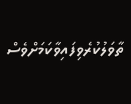ތާވަލުކުރެވިފައިވާކަމަށްވެސް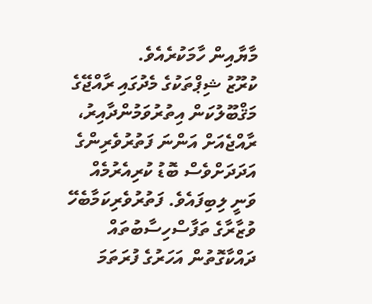މާޔާއިން ހާމަކުރެއެވެ.
ކުރޫޒު ޝިޕްތަކުގެ މެދުގައި ރާއްޖޭގެ މަޤްބޫލުކަން އިތުރުވަމުންދާއިރު، ރާއްޖެއަށް އަންނަ ފަތުރުވެރިންގެ އަދަދަށްވެސް ބޮޑު ކުރިއެރުމެއް ވަނީ ލިބިފައެވެ. ފަތުރުވެރިކަމާބެހޭ ވުޒާރާގެ ތަފާސްހިސާބުތައް ދައްކާގޮތުން އަހަރުގެ ފުރަތަމަ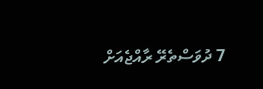7 ދުވަސްތެރޭ ރާއްޖެއަށް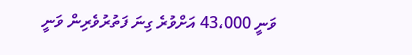ވަނީ 43،000 އަށްވުރެ ގިނަ ފަތުރުވެރިން ވަނީ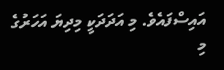އައިސްފައެވެ. މި އަދަދަކީ މިދިޔަ އަހަރުގެ މި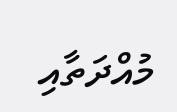މުއްދަތާއި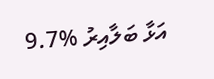އަޅާ ބަލާއިރު %9.7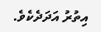އިތުރު އަދަދެކެވެ.